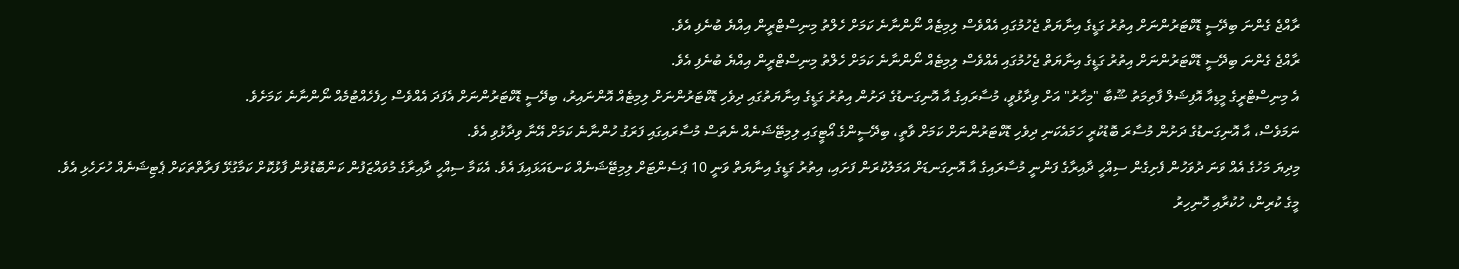ރާއްޖެ ގެންނަ ބިދޭސީ ޑޮކްޓަރުންނަށް އިތުރު ގަޑީގެ އިނާޔަތް ޖެހުމުގައި އެއްވެސް ލިމިޓެއް ނޯންނާނެ ކަމަށް ހެލްތު މިނިސްޓްރީން އިއްޔެ ބުނެފި އެވެ.
ރާއްޖެ ގެންނަ ބިދޭސީ ޑޮކްޓަރުންނަށް އިތުރު ގަޑީގެ އިނާޔަތް ޖެހުމުގައި އެއްވެސް ލިމިޓެއް ނޯންނާނެ ކަމަށް ހެލްތު މިނިސްޓްރީން އިއްޔެ ބުނެފި އެވެ.
އެ މިނިސްޓްރީގެ މީޑިއާ އޮފިޝަލް ފާތިމަތު ޝޫބާ "މިހާރު" އަށް ވިދާޅުވީ، މުސާރައިގެ އާ އޮނިގަނޑުގެ ދަށުން އިތުރު ގަޑީގެ އިނާޔަތުގައި ދިވެހި ޑޮކްޓަރުންނަށް ލިމިޓެއް އޮންނައިރު، ބިދޭސީ ޑޮކްޓަރުންނަށް އެފަދަ އެއްވެސް ހިފެހެއްޓުމެއް ނޯންނާނެ ކަމަށެވެ.
ނަމަވެސް، އާ އޮނިގަނޑުގެ ދަށުން މުސާރަ ބޮޑުކުރީ ހަމައެކަނި ދިވެހި ޑޮކްޓަރުންނަށް ކަމަށް ވާތީ، ބިދޭސީންގެ އޯޓީގައި ލިމިޓޭޝަނެއް ނެތަސް މުސާރައިގައި ފަރަގު ހުންނާނެ ކަމަށް އޭނާ ވިދާޅުވި އެވެ.
މިދިޔަ މަހުގެ އެއް ވަނަ ދުވަހުން ފެށިގެން ސިއްހީ ދާއިރާގެ ފަންނީ މުސާރައިގެ އާ އޮނިގަނޑަށް އަމަލުކުރަން ފަށައި، އިތުރު ގަޑީގެ އިނާޔަތް ވަނީ 10 ޕަސެންޓަށް ލިމިޓޭޝަނެއް ކަނޑައަޅައިފަ އެވެ. އެކަމާ ސިއްހީ ދާއިރާގެ މުވައްޒަފުން ކަންބޮޑުވުން ފާޅުކޮށް ކަމާގުޅޭ ފަރާތްތަކަށް ޕެޓިޝަނެއް ހުށަހެޅި އެވެ.
މީގެ ކުރިން، ހުކުރާއި ހޮނިހިރު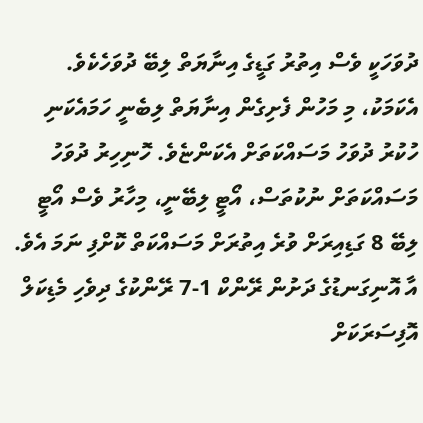ދުވަހަކީ ވެސް އިތުރު ގަޑީގެ އިނާޔަތް ލިބޭ ދުވަހެކެވެ. އެކަމަކު، މި މަހުން ފެށިގެން އިނާޔަތް ލިބެނީ ހަމައެކަނި ހުކުރު ދުވަހު މަސައްކަތަށް އެކަންޏެވެ. ހޮނިހިރު ދުވަހު މަސައްކަތަށް ނުކުތަސް، އޯޓީ ލިބޭނީ، މިހާރު ވެސް އޯޓީ ލިބޭ 8 ގަޑިއިރަށް ވުރެ އިތުރަށް މަސައްކަތް ކޮށްފި ނަމަ އެވެ.
އާ އޮނިގަނޑުގެ ދަށުން ރޭންކް 1-7 ރޭންކުގެ ދިވެހި މެޑިކަލް އޮފިސަރަކަށް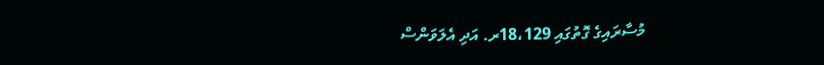މުސާރައިގެ ގޮތުގައި 18،129ރ. އަދި އެލަވަންސް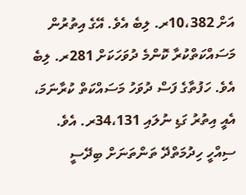އަށް 10،382ރ. ލިބެ އެވެ. އޭގެ އިތުރުން މަސައްކަތްކުރާ ކޮންމެ ދުވަހަކަށް 281ރ. ލިބެ އެވެ. ހަފުތާގެ ފަސް ދުވަހު މަސައްކަތް ކުރާނަމަ، އެއީ އިތުރު ގަޑި ނުލައި 34،131ރ. އެވެ.
ސިއްހީ ހިދުމަތްދޭ ތަންތަނަށް ބިދޭސީ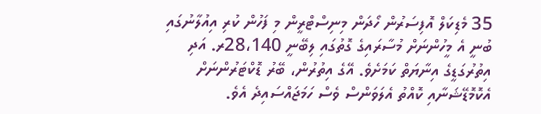35 މެޑިކަލް އޮފިސަރުން ހޯދަން މިނިސްޓްރީން މި ފަހުން ކުރި އިއުލާނުގައި ބުނީ އެ މީހުންނަށް މުސާރައިގެ ގޮތުގައި ލިބޭނީ 28،140ރ. އަދި އިތުރުގަޑީގެ އިނާޔަތް ކަމަށެވެ. އޭގެ އިތުރުން، ބޭރު ޑޮކްޓަރުންނަށް އެކޮމޮޑޭޝަނާއި ކޮއްތު އެލަވަންސް ވެސް ހަމަޖައްސައިދެ އެވެ.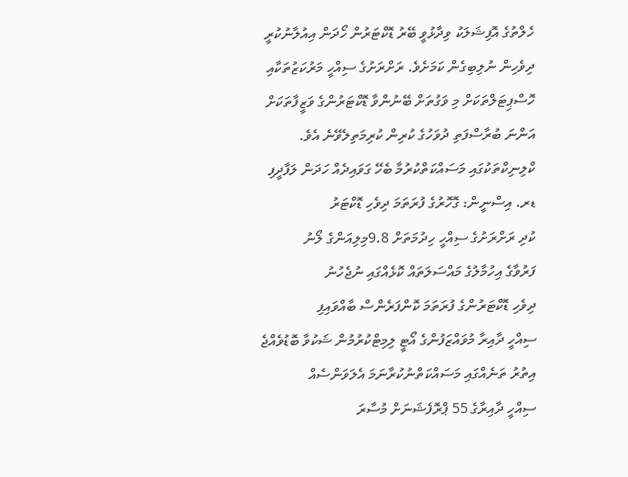ހެލްތުގެ އޮފިޝަލަކު ވިދާޅުވީ ބޭރު ޑޮކްޓަރުން ހޯދަން އިއުލާނުކުރީ ދިވެހިން ނުލިބިގެން ކަމަށެވެ. ރަށްރަށުގެ ސިއްހީ މަރުކަޒުތަކާއި ހޮސްޕިޓަލްތަކަށް މި ވަގުތަށް ބޭނުންވާ ޑޮކްޓަރުންގެ ވަޒީފާތަކަށް އަންނަ ބުރާސްފަތި ދުވަހުގެ ކުރިން ކުރިމަތިލެވޭނެ އެވެ.
ކްލިނިކްތަކުގައި މަސައްކަތްކުރުމާ ބެހޭ ގަވައިދެއް ހަދަން ލަފާދީފި
ޑރ. އިސްނީން: ގޮހޮރުގެ ފުރަތަމަ ދިވެހި ޑޮކްޓަރު
ކުދި ރަށްރަށުގެ ސިއްހީ ހިދުމަތަށް 9.8މިލިއަންގެ ލޯނު
ފަރުވާގެ އިހުމާލުގެ މައްސަލަތައް ކޮޅެއްގައި ނުޖެހުނު
ދިވެހި ޑޮކްޓަރުންގެ ފުރަތަމަ ކޮންފަރެންސް ބާއްވައިފި
ސިއްހީ ދާއިރާ މުވައްޒަފުންގެ އޯޓީ ލިމިޓްކުރުމުން ޝަކުވާ ބޮޑުވެއްޖެ
އިތުރު ތަނެއްގައި މަސައްކަތްނުކުރާނަމަ އެލަވަންސެއް
ސިއްހީ ދާއިރާގެ 55 ޕްރޮފެޝަނަށް މުސާރަ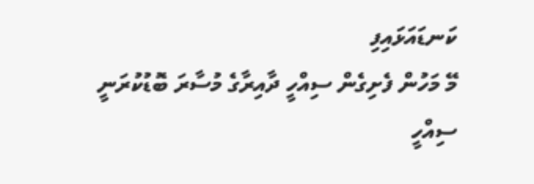ކަނޑައަޅައިފި
މޭ މަހުން ފެށިގެން ސިއްހީ ދާއިރާގެ މުސާރަ ބޮޑުކުރަނީ
ސިއްހީ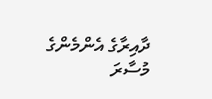ދާއިރާގެ އެންމެންގެ މުސާރަ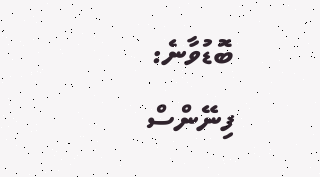ބޮޑުވާނެ: ފިނޭންސް